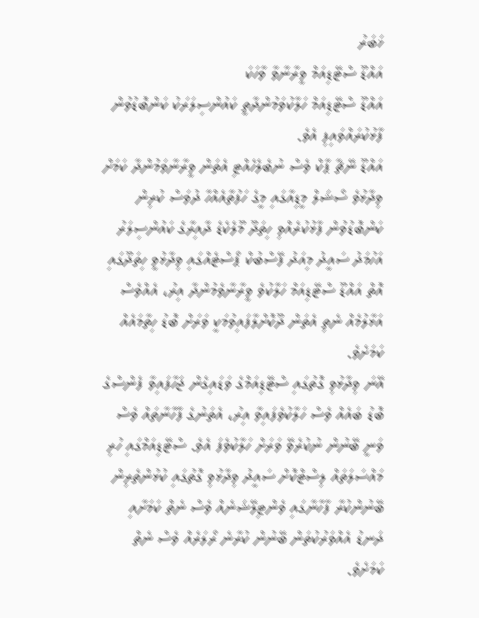ޚަބަރު
އައްޑޫ ސްޓޭޑިއަމް ވީރާނާވާ ވާހަކަ
އައްޑޫ ސްޓޭޑިއަމް ހަލާކުވަމުންދާތީ ކައުންސިލަރަކު ކަންބޮޑުވުން ފާޅުކުރައްވައިފި އެވެ.
އައްޑޫ ނޭޗާ ޕާކް ވެސް ނުބެލެހެއްޓި އެތަން ވީރާނާވަމުންދާ ކަމަށް ވިދާޅުވެ ސޯޝަލް މީޑިއާގައި މީގެ ހަފުތާއެއްހާ ދުވަސް ކުރިން ކަންބޮޑުވުން ފާޅުކުރެއްވި ހިތަދޫ މޫލެކެޑެ ދާއިރާގެ ކައުންސިލަރު އަހުމަދު ސައީދު މިއަދު ފޭސްބުކް ޕޯސްޓެއްގައި ވިދާޅުވީ ހިތަދޫގައި އޮތް އައްޑޫ ސްޓޭޑިއަމް ހަލާކުވެ ވީރާނާވެމުންދާ އިރު، އެއްވެސް އަޅާލުމެއް ނެތި އެތަން ދޫކޮށްލާފައިވުމަކީ ވަރަށް ބޮޑު ހިތާމައެއް ކަމަށެވެ.
އޭނަ ވިދާޅުވި ގޮތުގައި ސްޓޭޑިއަމްގެ ވަޑައިގެން ޖަހާފައިވާ ފެންސްގެ ބޮޑު ބައެއް ވެސް ހަލާކުވެފައިވާ އިރު، އެތަނުގެ ފާހާނާތައް ވެސް ވަނީ ބޭނުން ނުކުރެވޭ ވަރަށް ހަލާކުވެފަ އެވެ. ސްޓޭޑިއަމްގައި ހުރި މައްސަލަތައް ލިސްޓްކޮށް ސައީދު ވިދާޅުވި ގޮތުގައި ކުޅުންތެރިން ބޭނުންކުރާ ފާހާނާގައި ވެންޓިލޭޝަނެއް ވެސް ނެތް ކަމަށާއި ދަނޑު އެއްވަރުކުތަން ބޭނުން ކުރާނެ ރޯލަރެއް ވެސް ނެތް ކަމަށެވެ.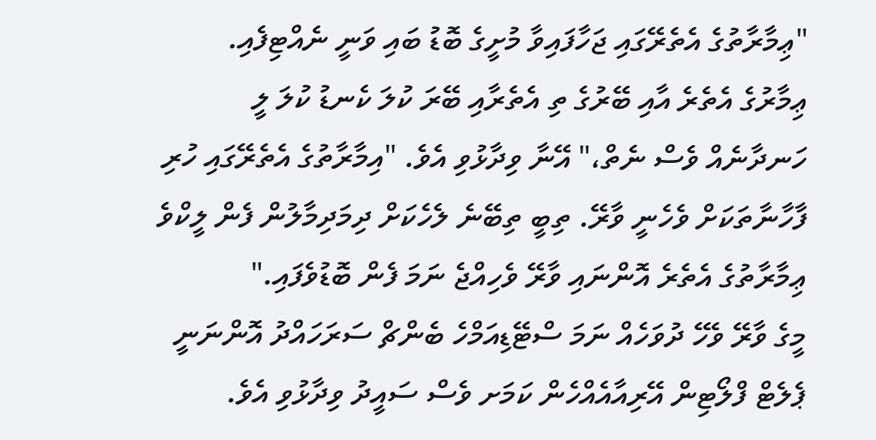"ޢިމާރާތުގެ އެތެރޭގައި ޖަހާފައިވާ މުށީގެ ބޮޑު ބައި ވަނީ ނެއްޓިފެއި. ޢިމާރުގެ އެތެރެ އާއި ބޭރުގެ ތި އެތެރާއި ބޭރަ ކުލަ ކެނޑު ކުލަ ލީ ހަނދާނެއް ވެސް ނެތް،" އޭނާ ވިދާޅުވި އެވެ. "އިމާރާތުގެ އެތެރޭގައި ހުރި ފާހާނާތަކަށް ވެހެނީ ވާރޭ. ތިބީ ތިބޭނެ ލެހެކަށް ދިމަދިމާލުން ފެން ލީކްވެ ޢިމާރާތުގެ އެތެރެ އޮންނައި ވާރޭ ވެހިއްޖެ ނަމަ ފެން ބޮޑުވެފައި."
މީގެ ވާރޭ ވެހޭ ދުވަހެއް ނަމަ ސްޓޭޑިއަމްހެ ބެންޗް ސަރަހައްދު އޮންނަނީ ޕެލެޓް ފްލޯޓިން އޭރިއާއެއްހެން ކަމަށ ވެސް ސައީދު ވިދާޅުވި އެވެ.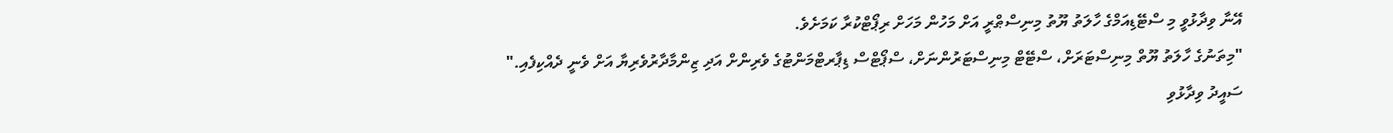އޭނާ ވިދާޅުވީ މި ސްޓޭޑިއަމްގެ ހާލަތު ޔޫތު މިނިސްޠްރީ އަށް މަހުން މަހަށް ރިޕޯޓްކުރާ ކަމަށެވެ.
"މިތަނުގެ ހާލަތު ޔޫތް މިނިސްޓަރަށް، ސްޓޭޓް މިނިސްޓަރުންނަށް، ސްޕޯޓްސް ޑިޕާރޓްމަންޓުގެ ވެރިންށް އަދި ޒިންމާދާރުވެރިޔާ އަށް ވެނީ ދެއްކިފެއި." ސައީދު ވިދާޅުވި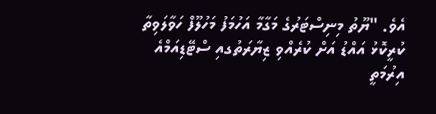އެވެ. "ޔޫތު މިނިސްޓަރުގެ މަގާމާ އަހުމަފު މަހުލޫފް ހަވާލަވިތާ ކުރީކޮޅު އައްޑު އަށް ކުރެއްވި ޒިޔާރަތުގއި ސްޓޭޑިއަމްއެ އިރުމަތީ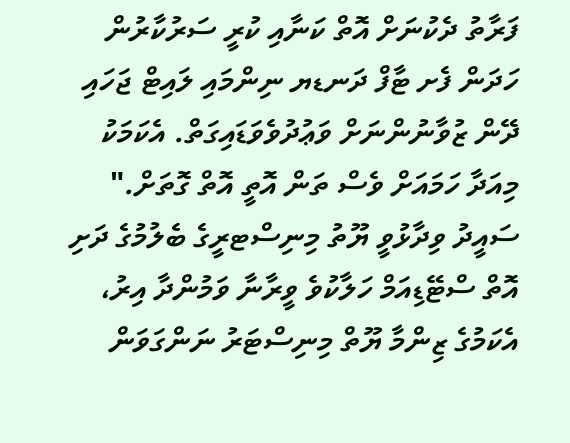ފަރާތު ދެކުނަށް އޮތް ކަނާއި ކުރީ ސަރުކާރުން ހަދަން ފެށ ޓާފް ދަނޑޔ ނިންމައި ލައިޓް ޖަހައި ދޭން ޒުވާނުންނަށް ވަޢުދުވެވަޑައިގަތް. އެކަމަކު މިއަދާ ހަމައަށް ވެސް ތަން އޮތީ އޮތް ގޮތަށް."
ސައީދު ވިދާޅުވީ ޔޫތު މިނިސްޓރީގެ ބެލުމުގެ ދަށި އޮތް ސްޓޭޑިއަމް ހަލާކުވެ ވީރާނާ ވަމުންދާ އިރު، އެކަމުގެ ޒިންމާ ޔޫތް މިނިސްޓަރު ނަންގަވަން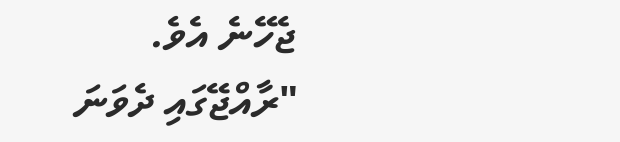ޖެހޭނެ އެވެ.
"ރާއްޖޭގައި ދެވަނަ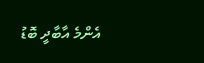އެންމެ އާބާދީ ބޮޑު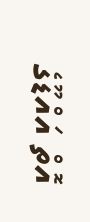އޮތް އައްޑޫގެ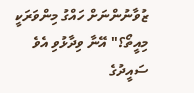ޒުވާނުންނަށް ހައްގު މިންވަރަކީ މިއީތޯ؟" އޭނާ ވިދާޅުވި އެވެ
ސައީދުގެ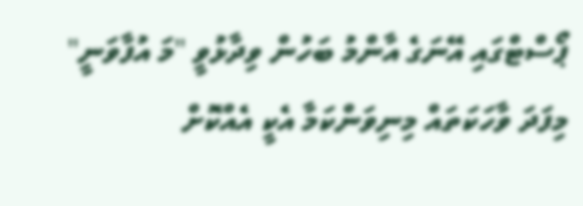ޕޯސްޓްގައި އޭނަގެ އާންމު ބަހުން ވިދާޅުވީ "މަ އުފާވަނީ" މިފަދަ ވާހަކަތައް މިނިވަންކަމާ އެކީ އެއްކޮށް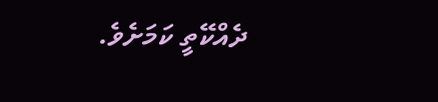ދެއްކޭތީ ކަމަށެވެ.